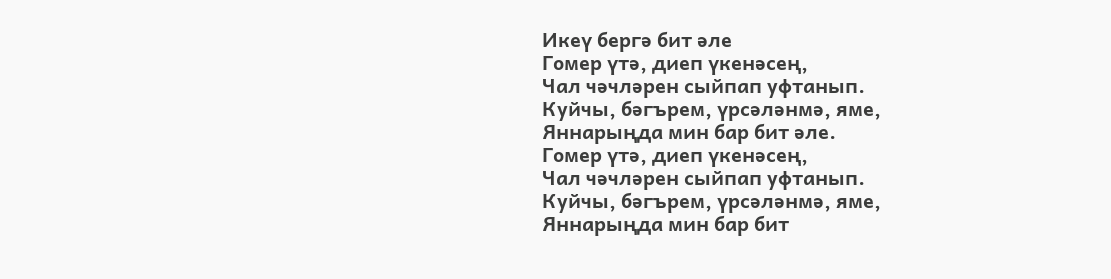Икеү бергә бит әле
Гомер үтә, диеп үкенәсең,
Чал чәчләрен сыйпап уфтанып.
Куйчы, бәгърем, үрсәләнмә, яме,
Яннарыңда мин бар бит әле.
Гомер үтә, диеп үкенәсең,
Чал чәчләрен сыйпап уфтанып.
Куйчы, бәгърем, үрсәләнмә, яме,
Яннарыңда мин бар бит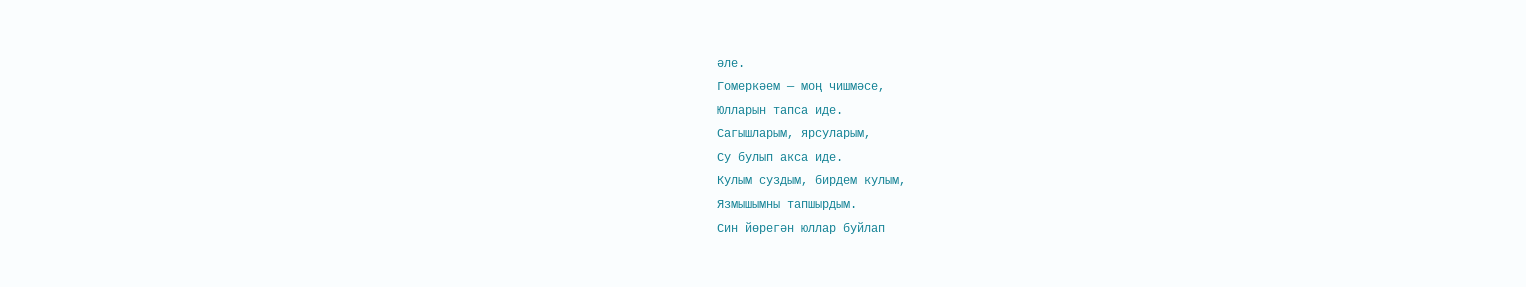әле.
Гомеркәем — моң чишмәсе,
Юлларын тапса иде.
Сагышларым, ярсуларым,
Су булып акса иде.
Кулым суздым, бирдем кулым,
Язмышымны тапшырдым.
Син йөрегән юллар буйлап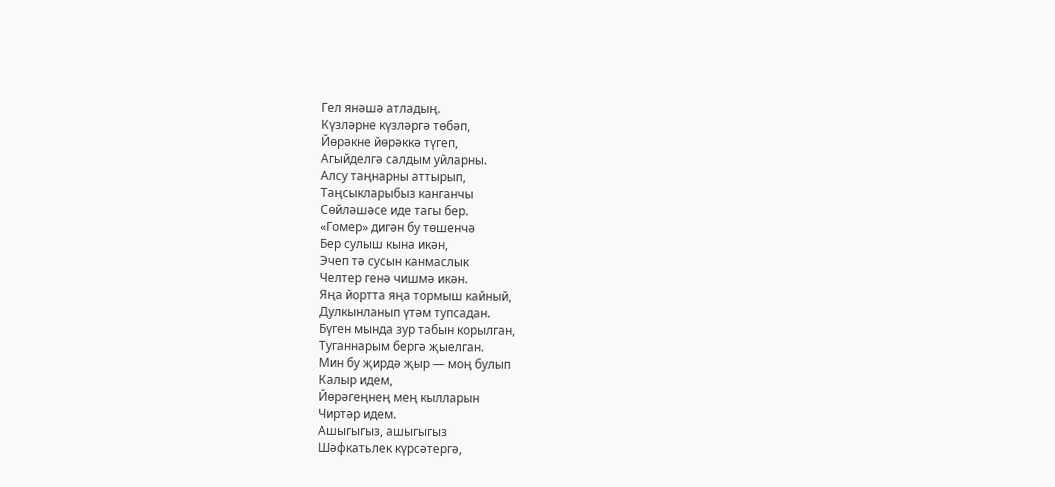Гел янәшә атладың.
Күзләрне күзләргә төбәп,
Йөрәкне йөрәккә түгеп,
Агыйделгә салдым уйларны.
Алсу таңнарны аттырып,
Таңсыкларыбыз канганчы
Сөйләшәсе иде тагы бер.
«Гомер» дигән бу төшенчә
Бер сулыш кына икән,
Эчеп тә сусын канмаслык
Челтер генә чишмә икән.
Яңа йортта яңа тормыш кайный,
Дулкынланып үтәм тупсадан.
Бүген мында зур табын корылган,
Туганнарым бергә җыелган.
Мин бу җирдә җыр — моң булып
Калыр идем,
Йөрәгеңнең мең кылларын
Чиртәр идем.
Ашыгыгыз, ашыгыгыз
Шәфкатьлек күрсәтергә,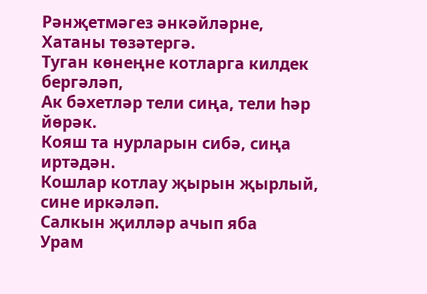Рәнҗетмәгез әнкәйләрне,
Хатаны төзәтергә.
Туган көнеңне котларга килдек бергәләп,
Ак бәхетләр тели сиңа, тели һәр йөрәк.
Кояш та нурларын сибә, сиңа иртәдән.
Кошлар котлау җырын җырлый, сине иркәләп.
Салкын җилләр ачып яба
Урам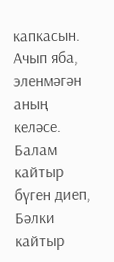капкасын.
Ачып яба, эленмәгән аның келәсе.
Балам кайтыр бүген диеп,
Бәлки кайтыр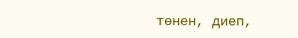төнен, диеп,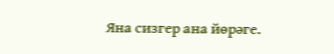Яна сизгер ана йөрәге.